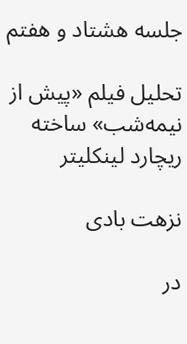جلسه هشتاد و هفتم

تحلیل فیلم «پیش از نیمه‌شب» ساخته ریچارد لینکلیتر

نزهت بادی

در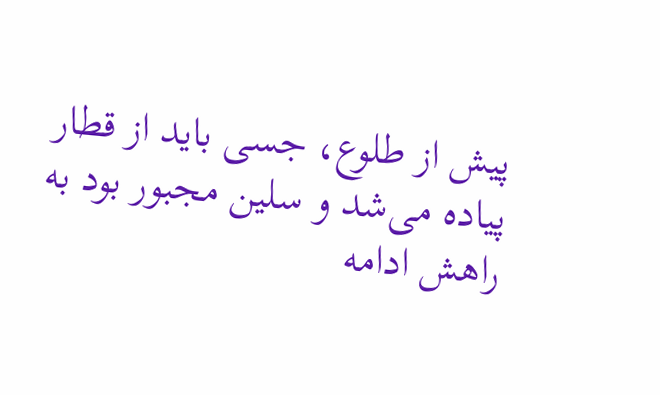پیش از طلوع، جسی باید از قطار پیاده می‌شد و سلین مجبور بود به راهش ادامه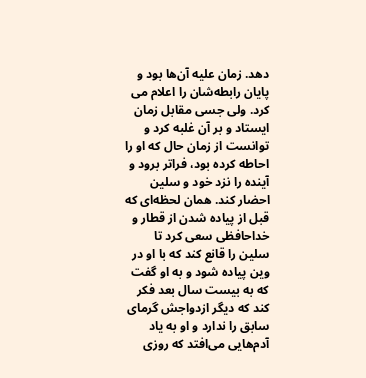دهد. زمان علیه آن‌ها بود و پایان رابطه‌شان را اعلام می کرد. ولی جسی مقابل زمان ایستاد و بر آن غلبه کرد و توانست از زمان حال که او را احاطه کرده بود، فراتر برود و آینده را نزد خود و سلین احضار کند. همان لحظه‌ای که قبل از پیاده شدن از قطار و خداحافظی سعی کرد تا سلین را قانع کند که با او در وین پیاده شود و به او گفت که به بیست سال بعد فکر کند که دیگر ازدواجش گرمای سابق را ندارد و او به یاد آدم‌هایی می‌افتد که روزی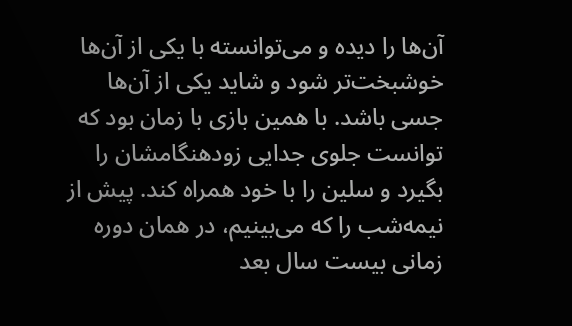آن‌ها را دیده و می‌توانسته با یکی از آن‌ها خوشبخت‌تر شود و شاید یکی از آن‌ها جسی باشد. با همین بازی با زمان بود که توانست جلوی جدایی زودهنگامشان را بگیرد و سلین را با خود همراه کند. پیش از نیمه‌شب را که می‌بینیم، در همان دوره زمانی بیست سال بعد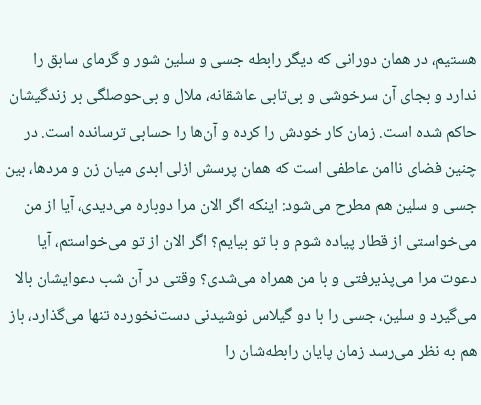هستیم، در همان دورانی که دیگر رابطه جسی و سلین شور و گرمای سابق را ندارد و بجای آن سرخوشی و بی‌تابی عاشقانه، ملال و بی‌حوصلگی بر زندگیشان حاکم شده است. زمان کار خودش را کرده و آن‌ها را حسابی ترسانده است. در چنین فضای ناامن عاطفی است که همان پرسش ازلی ابدی میان زن و مردها، بین جسی و سلین هم مطرح می‌شود: اینکه اگر الان مرا دوباره می‌دیدی، آیا از من می‌خواستی از قطار پیاده شوم و با تو بیایم؟ اگر الان از تو می‌خواستم، آیا دعوت مرا می‌پذیرفتی و با من همراه می‌شدی؟ وقتی در آن شب دعوایشان بالا می‌گیرد و سلین، جسی را با دو گیلاس نوشیدنی دست‌نخورده تنها می‌گذارد، باز هم به نظر می‌رسد زمان پایان رابطه‌شان را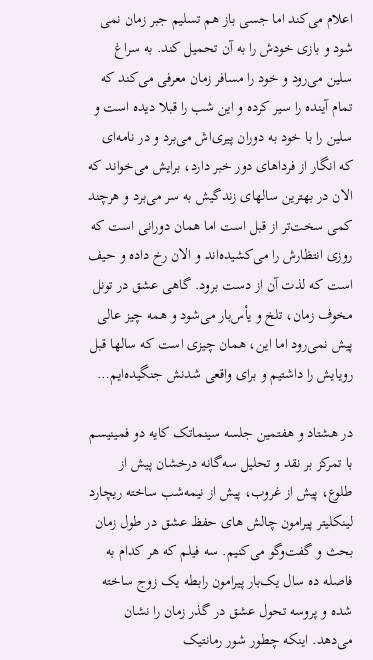اعلام می‌کند اما جسی باز هم تسلیم جبر زمان نمی شود و بازی خودش را به آن تحمیل کند. به سراغ سلین می‌رود و خود را مسافر زمان معرفی می‌کند که تمام آینده را سیر کرده و این شب را قبلا دیده است و سلین را با خود به دوران پیری‌اش می‌برد و در نامه‌ای که انگار از فرداهای دور خبر دارد، برایش می‌خواند که الان در بهترین سالهای زندگیش به سر می‌برد و هرچند کمی سخت‌تر از قبل است اما همان دورانی است که روزی انتظارش را می‌کشیده‌اند و الان رخ داده و حیف است که لذت آن از دست برود. گاهی عشق در تونل مخوف زمان، تلخ و یأس‌بار می‌شود و همه چیز عالی پیش نمی‌رود اما این، همان چیزی است که سالها قبل رویایش را داشتیم و برای واقعی شدنش جنگیده‌ایم…

در هشتاد و هفتمین جلسه سینماتک کایه دو فمینیسم با تمرکز بر نقد و تحلیل سه‌گانه درخشان پیش از طلوع، پیش از غروب، پیش از نیمه‌شب ساخته ریچارد لینکلیتر پیرامون چالش های حفظ عشق در طول زمان بحث و گفت‌وگو می‌کنیم. سه فیلم که هر کدام به فاصله ده سال یک‌بار پیرامون رابطه یک زوج ساخته شده و پروسه تحول عشق در گذر زمان را نشان می‌دهد. اینکه چطور شور رمانتیک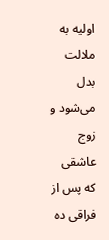اولیه به ملالت بدل می‌شود و زوج عاشقی که پس از فراقی ده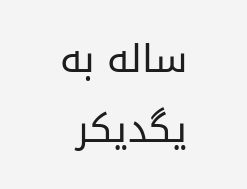ساله به یگدیکر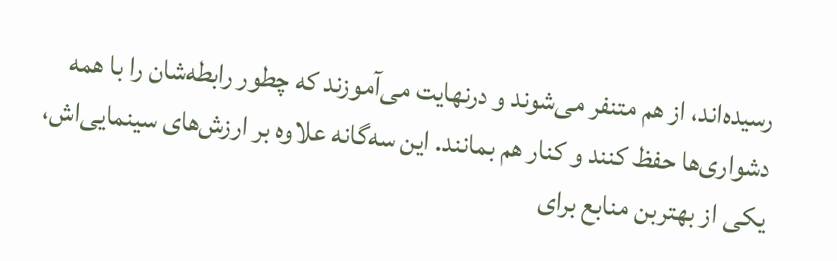رسیده‌اند، از هم متنفر می‌شوند و درنهایت می‌آموزند که چطور رابطه‌شان را با همه دشواری‌ها حفظ کنند و کنار هم بمانند. این سه‌گانه علاوه بر ارزش‌های سینمایی‌اش، یکی از بهتربن منابع برای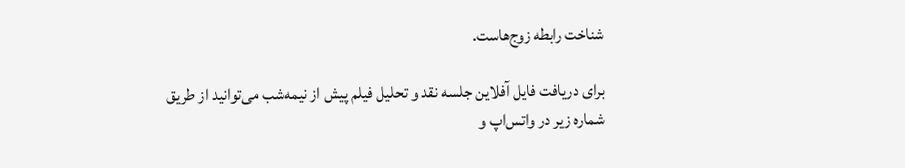شناخت رابطه زوج‌هاست.

برای دریافت فایل آفلاین جلسه نقد و تحلیل فیلم پیش از نیمه‌شب می‌توانید از طریق شماره زیر در واتس‌اپ و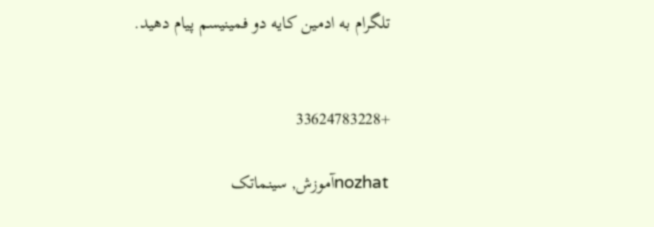تلگرام به ادمین کایه دو فمینیسم پیام دهید.


+33624783228

nozhatآموزش, سینماتک